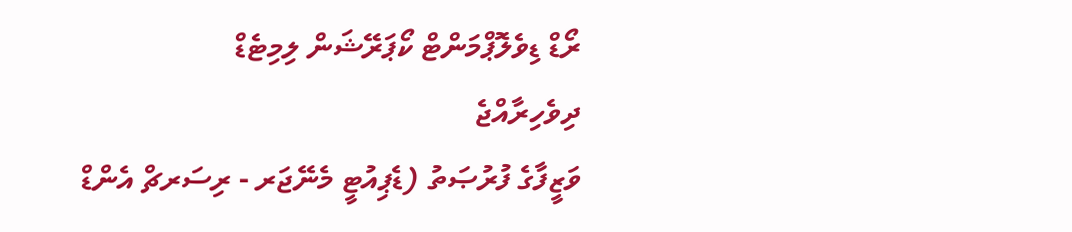ރޯޑް ޑިވެލޮޕްމަންޓް ކޯޕަރޭޝަން ލިމިޓެޑް
ދިވެހިރާއްޖެ
ވަޒީފާގެ ފުރުޞަތު (ޑެޕިއުޓީ މެނޭޖަރ - ރިސަރޗް އެންޑް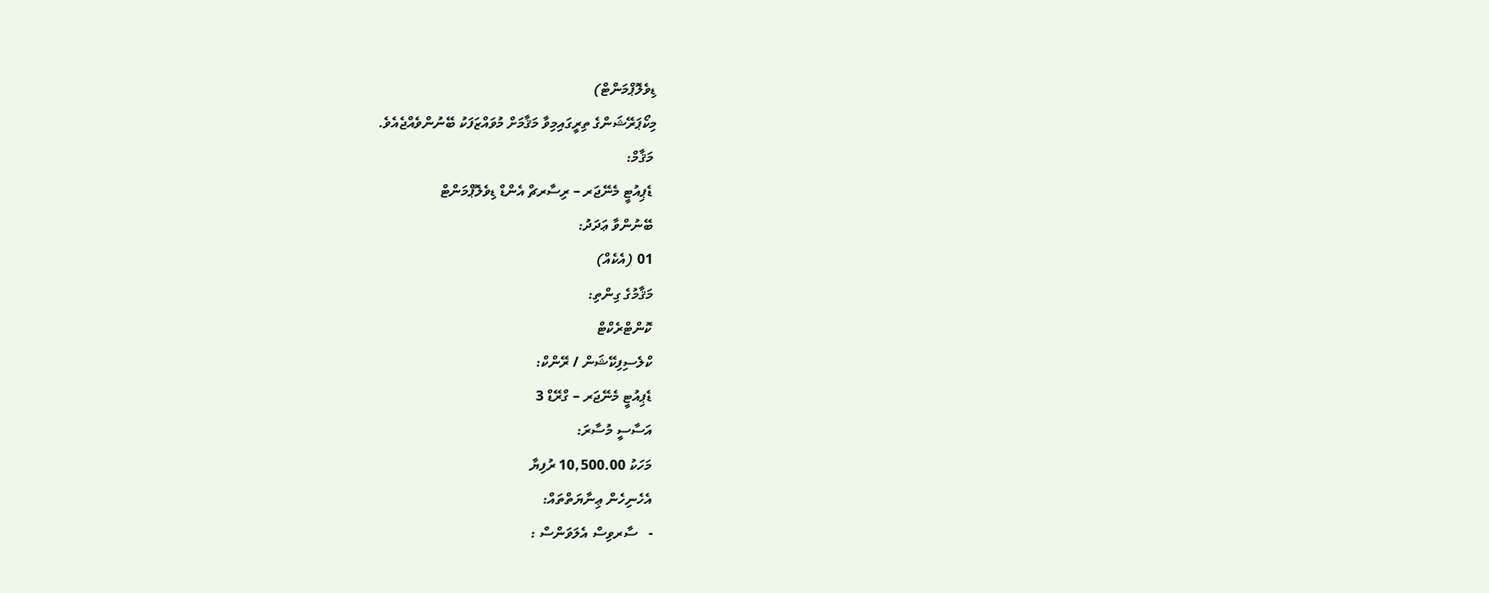ޑިވެލޮޕްމަންޓް)
މިކޯޕަރޭޝަންގެ ތިރީގައިމިވާ މަޤާމަށް މުވައްޒަފަކު ބޭނުންވެއްޖެއެވެ.
 މަޤާމް:
 ޑެޕިއުޓީ މެނޭޖަރ – ރިސާރޗް އެންޑް ޑިވެލޮޕްމަންޓް
 ބޭނުންވާ ޢަދަދު:
 01 (އެކެއް)
 މަޤާމުގެ ގިންތި:
 ކޮންޓްރެކްޓް
 ކްލެސިފިކޭޝަން / ރޭންކް:
 ޑެޕިއުޓީ މެނޭޖަރ – ގްރޭޑް 3
 އަސާސީ މުސާރަ:
 މަހަކު 10,500.00 ރުފިޔާ
 އެހެނިހެން ޢިނާޔަތްތައް:
 -   ސާރވިސް އެލަވަންސް :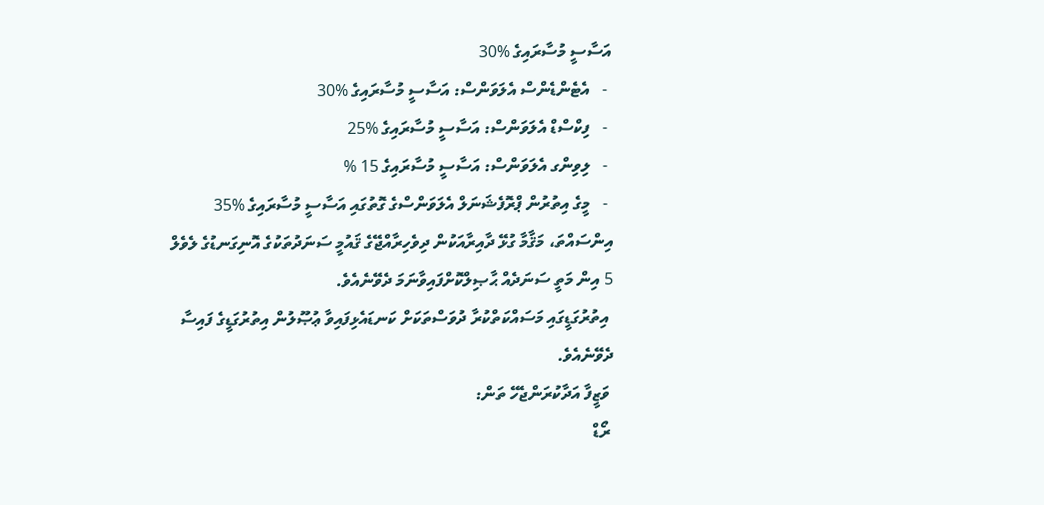އަސާސީ މުސާރައިގެ %30
 -   އެޓެންޑެންސް އެލަވަންސް: އަސާސީ މުސާރައިގެ %30
 -   ފިކްސްޑް އެލަވަންސް: އަސާސީ މުސާރައިގެ %25
 -   ލިވިންގ އެލަވަންސް: އަސާސީ މުސާރައިގެ 15 %
 -   މީގެ އިތުރުން ޕްރޮފެޝަނަލް އެލަވަންސްގެ ގޮތުގައި އަސާސީ މުސާރައިގެ %35   އިންސައްތަ، މަޤާމާ ގުޅޭ ދާއިރާއަކުން ދިވެހިރާއްޖޭގެ ޤައުމީ ސަނަދުތަކުގެ އޮނިގަނޑުގެ ލެވެލް   5 އިން މަތީ ސަނަދެއް ޙާޞިލްކޮށްފައިވާނަމަ ދެވޭނެއެވެ.
 އިތުރުގަޑީގައި މަސައްކަތްކުރާ ދުވަސްތަކަށް ކަނޑައެޅިފައިވާ ޢުޞޫލުން އިތުރުގަޑީގެ ފައިސާ   ދެވޭނެއެވެ.
 ވަޒީފާ އަދާކުރަންޖެހޭ ތަން:
 ރޯޑް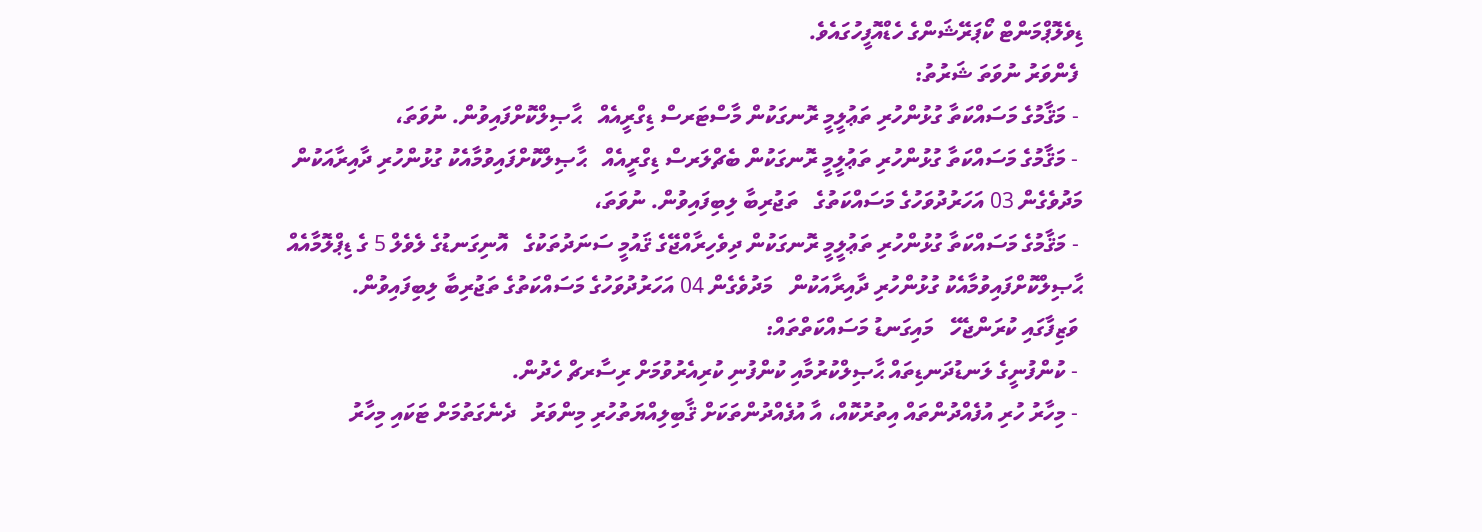ޑިވެލޮޕްމަންޓް ކޯޕަރޭޝަންގެ ހެޑްއޮފީހުގައެވެ.
 ފެންވަރު ނުވަތަ ޝަރުތު:
 - މަޤާމުގެ މަސައްކަތާ ގުޅުންހުރި ތަޢުލީމީ ރޮނގަކުން މާސްޓަރސް ޑިގްރީއެއް   ޙާޞިލްކޮށްފައިވުން. ނުވަތަ،
 - މަޤާމުގެ މަސައްކަތާ ގުޅުންހުރި ތަޢުލީމީ ރޮނގަކުން ބެޗްލަރސް ޑިގްރީއެއް   ޙާޞިލްކޮށްފައިވުމާއެކު ގުޅުންހުރި ދާއިރާއަކުން މަދުވެގެން 03 އަހަރުދުވަހުގެ މަސައްކަތުގެ   ތަޖުރިބާ ލިބިފައިވުން. ނުވަތަ،
 - މަޤާމުގެ މަސައްކަތާ ގުޅުންހުރި ތަޢުލީމީ ރޮނގަކުން ދިވެހިރާއްޖޭގެ ޤައުމީ ސަނަދުތަކުގެ   އޮނިގަނޑުގެ ލެވެލް 5 ގެ ޑިޕްލޮމާއެއް ޙާޞިލްކޮށްފައިވުމާއެކު ގުޅުންހުރި ދާއިރާއަކުން   މަދުވެގެން 04 އަހަރުދުވަހުގެ މަސައްކަތުގެ ތަޖުރިބާ ލިބިފައިވުން.
 ވަޒިފާގައި ކުރަންޖެހޭ   މައިގަނޑު މަސައްކަތްތައް:
 - ކުންފުނީގެ ލަނޑުދަނޑިތައް ޙާޞިލްކުރުމާއި ކުންފުނި ކުރިއެރުވުމަށް ރިސާރޗް ހެދުން.
 - މިހާރު ހުރި އުފެއްދުންތައް އިތުރުކޮއް، އާ އުފެއްދުންތަކަށް ޤާބިލިއްޔަތުހުރި މިންވަރު   ދެނެގަތުމަށް ޓަކައި މިހާރު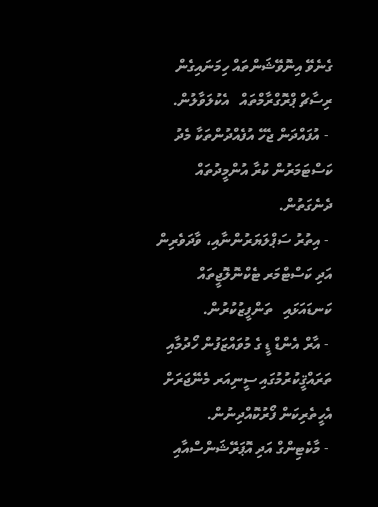ގެނެވޭ އިނޮވޭޝަންތައް ހިމަނައިގެން ރިސާޗް ޕްރޮގްރާމްތައް   އެކުލަވާލުން.
 - އުފައްދަން ޖެހޭ އުފެއްދުންތަކާ މެދު ކަސްޓަމަރުން ކުރާ އުންމީދުތައް ދެނެގަތުން.
 - އިތުރު ސަޕްލަޔަރުންނާއި، ވާދަވެރިން އަދި ކަސްޓްމަރ ޓެކްނޮލޮޖީތައް ކަނޑައަޅައި   ތަންފީޒުކުރުން.
 - އާރް އެންޑް ޑީ ގެ މުވައްޒަފުން ހޯދުމާއި ތަރައްޤީކުރުމުގައި ސީނިއަރ މެނޭޖަރަށް   އެހީތެރިކަން ފޯރުކޮއްދިނުން.
 - މާކެޓިންގް އަދި އޮޕަރޭޝަންސްއާއި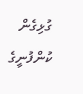ގުޅިގެން ކުންފުނީގެ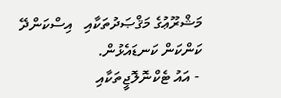މަޝްރޫޢުގެ މަޤްޞަދުތަކާއި   އިސްކަންދޭ ކަންކަން ކަނޑައެޅުން.
 - އައު ޓެކްނޮލޮޖީތަކާއި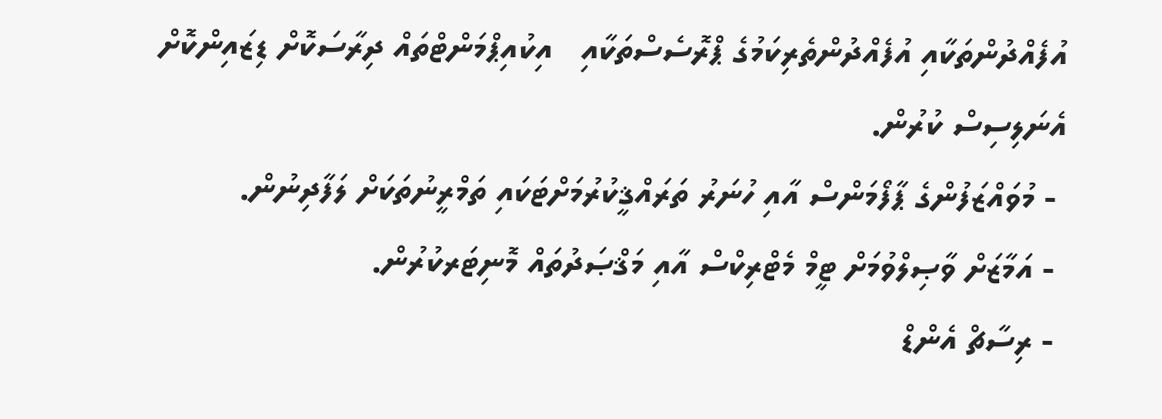އުފެއްދުންތަކާއި އުފެއްދުންތެރިކަމުގެ ޕްރޮސެސްތަކާއި   އިކުއިޕްމަންޓްތައް ދިރާސަކޮށް ޑިޒައިންކޮށް އެނަލިސިސް ކުރުން.
 - މުވައްޒަފުންގެ ޕާފޯމަންސް އާއި ހުނަރު ތަރައްޤީކުރުމަށްޓަކައި ތަމްރީނުތަކަށް ލަފާދިނުން.
 - އަމާޒަށް ވާޞިލްވުމަށް ޓީމް މެޓްރިކްސް އާއި މަޤްޞަދުތައް މޮނިޓަރކުރުން.
 - ރިސާޗް އެންޑް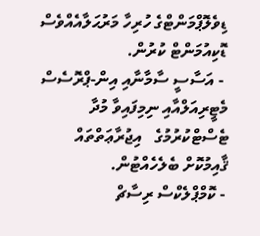ޑިވެލޮޕްމަންޓްގެ ހުރިހާ މަރުޙަލާއެއްވެސް ޑޮކިއުމަންޓް ކުރުން.
 - އަސާސީ ސާމާނާއި އިން-ޕްރޮސެސް މެޓީރިއަލްއާއި ނިމިފައިވާ މުދާ ޓެސްޓްކުރުމުގެ   އިޖުރާޢަތްތައް ޤާއިމުކޮށް ބެލެހެއްޓުން.
 - ކޮމްޕްލެކްސް ރިސާޗް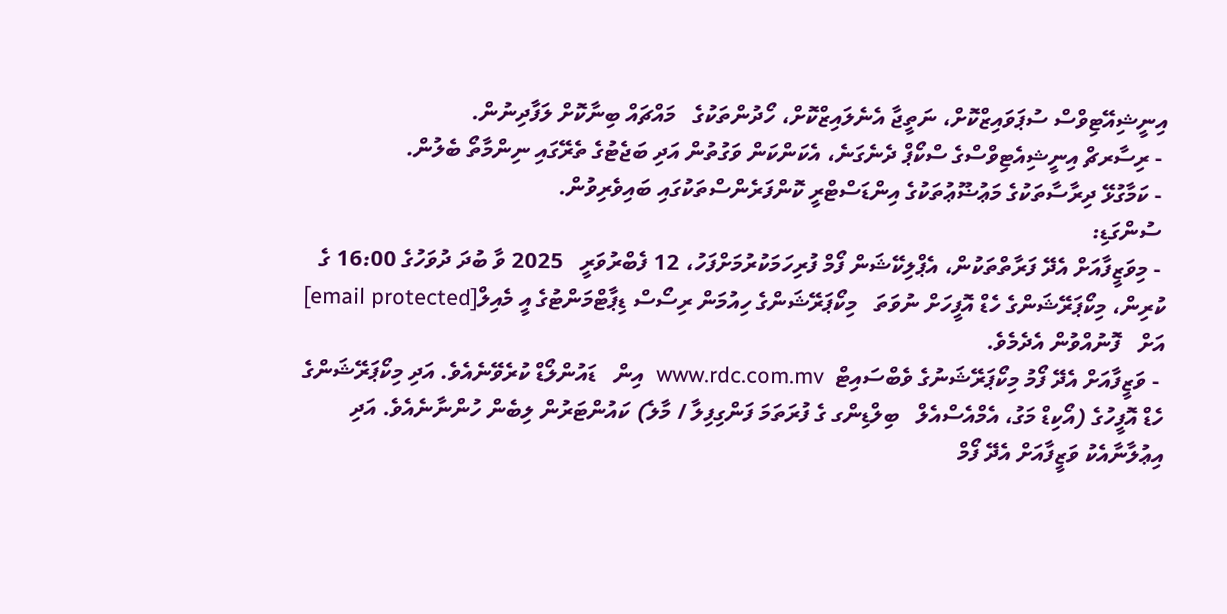އިނީޝިއޭޓިވްސް ސުޕަވައިޒްކޮށް، ނަތީޖާ އެނެލައިޒްކޮށް، ހޯދުންތަކުގެ   މައްޗައް ބިނާކޮށް ލަފާދިނުން.
 - ރިސާރޗް އިނީޝިއެޓިވްސްގެ ސްކޯޕް ދެނެގަނެ، އެކަންކަން ވަގުތުން އަދި ބަޖެޓުގެ ތެރޭގައި ނިންމާތޯ ބެލުން.
 - ކަމާގުޅޭ ދިރާސާތަކުގެ މަޢުޟޫޢުތަކުގެ އިންޑަސްޓްރީ ކޮންފަރެންސްތަކުގައި ބައިވެރިވުން.
 ސުންގަޑި:
 - މިވަޒީފާއަށް އެދޭ ފަރާތްތަކުން، އެޕްލިކޭޝަން ފޯމް ފުރިހަމަކުރުމަށްފަހު، 12 ފެބްރުވަރީ   2025 ވާ ބުދަ ދުވަހުގެ 16:00 ގެ ކުރިން، މިކޯޕަރޭޝަންގެ ހެޑް އޮފީހަށް ނުވަތަ   މިކޯޕަރޭޝަންގެ ހިއުމަން ރިސޯސް ޑިޕާޓްމަންޓުގެ އީ މެއިލް[email protected]  އަށް   ފޮނުއްވުން އެދެމެވެ.
 - ވަޒީފާއަށް އެދޭ ފޯމު މިކޯޕަރޭޝަނުގެ ވެބްސައިޓް  www.rdc.com.mv  އިން   ޑައުންލޯޑް ކުރެވޭނެއެވެ. އަދި މިކޯޕަރޭޝަންގެ ހެޑް އޮފީހުގެ (އޯކިޑް މަގު، އެމްއެސްއެލް   ބިލްޑިންގ ގެ ފުރަތަމަ ފަންގިފިލާ / މާލެ) ކައުންޓަރުން ލިބެން ހުންނާނެއެވެ. އަދި   އިޢުލާނާއެކު ވަޒީފާއަށް އެދޭ ފޯމް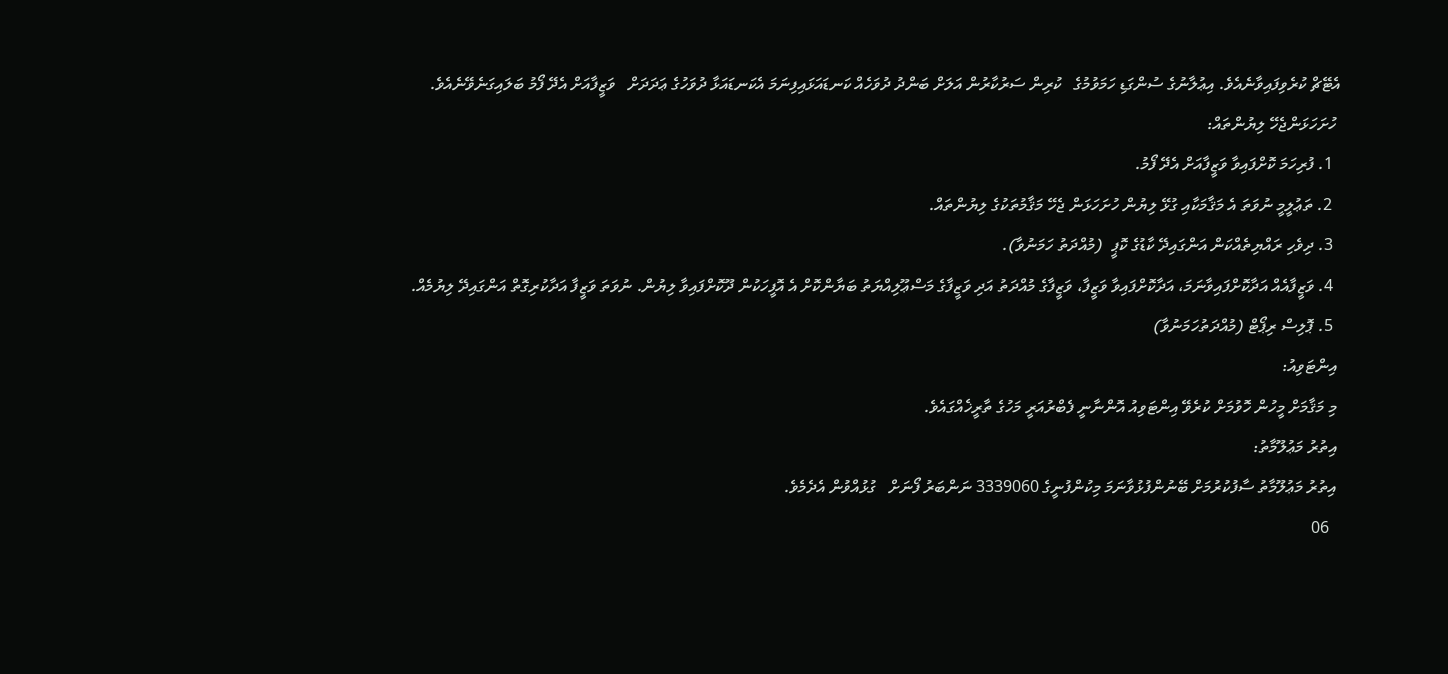އެޓޭޗް ކުރެވިފައިވާނެއެވެ. އިޢުލާނުގެ ސުންގަޑި ހަމަވުމުގެ   ކުރިން ސަރުކާރުން އަލަށް ބަންދު ދުވަހެއް ކަނޑައަޅައިފިނަމަ އެކަނޑައަޅާ ދުވަހުގެ ޢަދަދަށް   ވަޒީފާއަށް އެދޭ ފޯމު ބަލައިގަނެވޭނެއެވެ.
 ހުށަހަޅަންޖެހޭ ލިޔުންތައް:
  1. ފުރިހަމަ ކޮށްފައިވާ ވަޒީފާއަށް އެދޭ ފޯމު.
  2. ތަޢުލީމީ ނުވަތަ އެ މަޤާމަކާއި ގުޅޭ ލިޔުން ހުށަހަޅަން ޖެހޭ މަޤާމުތަކުގެ ލިޔުންތައް.
  3. ދިވެހި ރައްޔިތެއްކަން އަންގައިދޭ ކާޑުގެ ކޮޕީ  (މުއްދަތު ހަމަނުވާ).
  4. ވަޒީފާއެއް އަދާކޮށްފައިވާނަމަ، އަދާކޮށްފައިވާ ވަޒީފާ، ވަޒީފާގެ މުއްދަތު އަދި ވަޒީފާގެ މަސްޢޫލިއްޔަތު ބަޔާންކޮށް އެ އޮފީހަކުން ދޫކޮށްފައިވާ ލިޔުން. ނުވަތަ ވަޒީފާ އަދާކުރިގޮތް އަންގައިދޭ ލިޔުމެއް.
  5. ޕޮލިސް ރިޕޯޓް (މުއްދަތުހަމަނުވާ)
 އިންޓަވިއު:
 މި މަޤާމަށް މީހުން ހޮވުމަށް ކުރެވޭ އިންޓަވިއު އޮންނާނީ ފެބްރުއަރީ މަހުގެ ތާރީޚެއްގައެވެ.
 އިތުރު މަޢުލޫމާތު:
 އިތުރު މަޢުލޫމާތު ސާފުކުރުމަށް ބޭނުންފުޅުވާނަމަ މިކުންފުނީގެ 3339060 ނަންބަރު ފޯނަށް   ގުޅުއްވުން އެދެމެވެ.
   06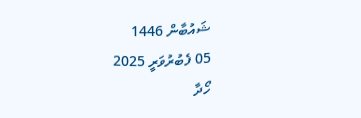ޝައުބާން 1446
05 ފެބުރުވަރީ 2025
ހޯދާ